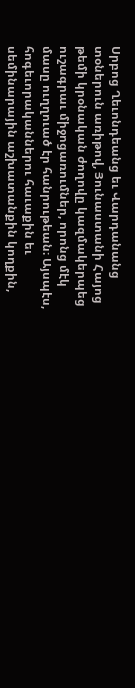Սրբոց Ղեւոնդեանց եւ Վարդանանց տօներուն առիթով, Յունաստանի Հայոց թեմի կրօնական ժողովը կազմակերպեց ուշագրաւ միջոցառումներ, որոնց մէկ մասը ուղղուած էր հանրութեան։ Այսպէս, հոգեւորականներու հաւաքին եւ սեմինարային աշխատանքին կողքին,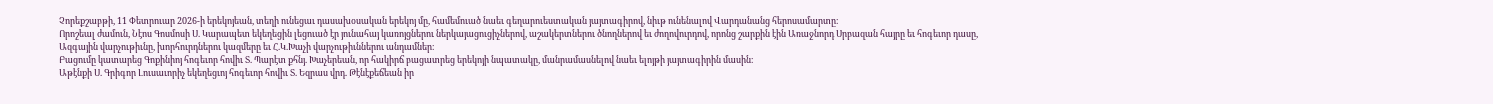Չորեքշաբթի, 11 Փետրուար 2026-ի երեկոյեան, տեղի ունեցաւ դասախօսական երեկոյ մը, համեմուած նաեւ գեղարուեստական յայտագիրով, նիւթ ունենալով Վարդանանց հերոսամարտը։
Որոշեալ ժամուն, Նէոս Գոսմոսի Ս. Կարապետ եկեղեցին լեցուած էր յունահայ կառոյցներու ներկայացուցիչներով, աշակերտներու ծնողներով եւ ժողովուրդով, որոնց շարքին էին Առաջնորդ Սրբազան հայրը եւ հոգեւոր դասը, Ազգային վարչութիւնը, խորհուրդներու կազմերը եւ Հ.Կ.Խաչի վարչութիւններու անդամներ։
Բացումը կատարեց Գոքինիոյ հոգեւոր հովիւ Տ. Պարէտ քհնյ. Խաչերեան, որ հակիրճ բացատրեց երեկոյի նպատակը, մանրամասնելով նաեւ ելոյթի յայտագիրին մասին։
Աթէնքի Ս. Գրիգոր Լուսաւորիչ եկեղեցւոյ հոգեւոր հովիւ Տ. Եզրաս վրդ. Թէնէքեճեան իր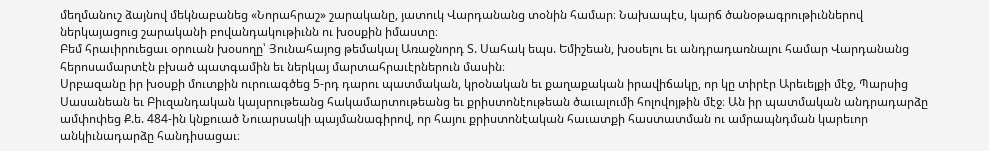մեղմանուշ ձայնով մեկնաբանեց «Նորահրաշ» շարականը, յատուկ Վարդանանց տօնին համար։ Նախապէս, կարճ ծանօթագրութիւններով ներկայացուց շարականի բովանդակութիւնն ու խօսքին իմաստը։
Բեմ հրաւիրուեցաւ օրուան խօսողը՝ Յունահայոց թեմակալ Առաջնորդ Տ. Սահակ եպս. Եմիշեան, խօսելու եւ անդրադառնալու համար Վարդանանց հերոսամարտէն բխած պատգամին եւ ներկայ մարտահրաւէրներուն մասին։
Սրբազանը իր խօսքի մուտքին ուրուագծեց 5-րդ դարու պատմական, կրօնական եւ քաղաքական իրավիճակը, որ կը տիրէր Արեւելքի մէջ, Պարսից Սասանեան եւ Բիւզանդական կայսրութեանց հակամարտութեանց եւ քրիստոնէութեան ծաւալումի հոլովոյթին մէջ։ Ան իր պատմական անդրադարձը ամփոփեց Ք.ե. 484-ին կնքուած Նուարսակի պայմանագիրով, որ հայու քրիստոնէական հաւատքի հաստատման ու ամրապնդման կարեւոր անկիւնադարձը հանդիսացաւ։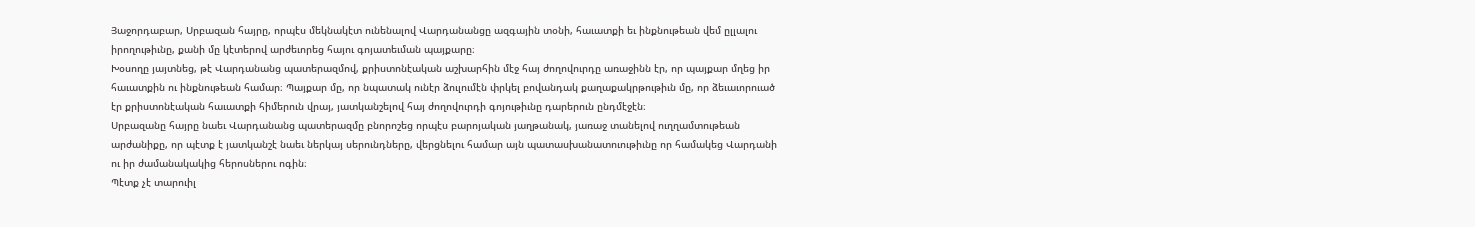Յաջորդաբար, Սրբազան հայրը, որպէս մեկնակէտ ունենալով Վարդանանցը ազգային տօնի, հաւատքի եւ ինքնութեան վեմ ըլլալու իրողութիւնը, քանի մը կէտերով արժեւորեց հայու գոյատեւման պայքարը։
Խօսողը յայտնեց, թէ Վարդանանց պատերազմով, քրիստոնէական աշխարհին մէջ հայ ժողովուրդը առաջինն էր, որ պայքար մղեց իր հաւատքին ու ինքնութեան համար։ Պայքար մը, որ նպատակ ունէր ձուլումէն փրկել բովանդակ քաղաքակրթութիւն մը, որ ձեւաւորուած էր քրիստոնէական հաւատքի հիմերուն վրայ, յատկանշելով հայ ժողովուրդի գոյութիւնը դարերուն ընդմէջէն։
Սրբազանը հայրը նաեւ Վարդանանց պատերազմը բնորոշեց որպէս բարոյական յաղթանակ, յառաջ տանելով ուղղամտութեան արժանիքը, որ պէտք է յատկանշէ նաեւ ներկայ սերունդները, վերցնելու համար այն պատասխանատուութիւնը որ համակեց Վարդանի ու իր ժամանակակից հերոսներու ոգին։
Պէտք չէ տարուիլ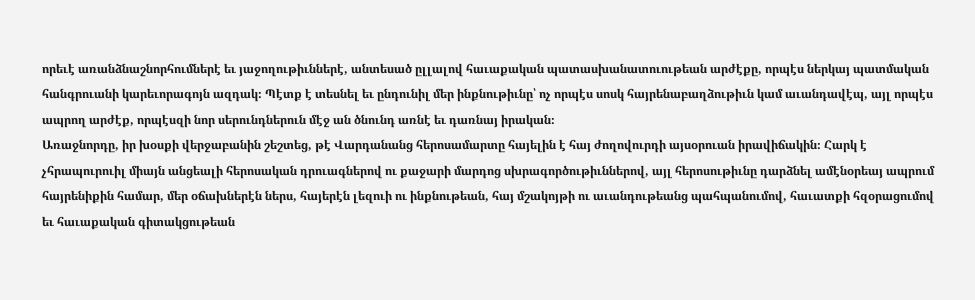որեւէ առանձնաշնորհումներէ եւ յաջողութիւններէ, անտեսած ըլլալով հաւաքական պատասխանատուութեան արժէքը, որպէս ներկայ պատմական հանգրուանի կարեւորագոյն ազդակ։ Պէտք է տեսնել եւ ընդունիլ մեր ինքնութիւնը՝ ոչ որպէս սոսկ հայրենաբաղձութիւն կամ աւանդավէպ, այլ որպէս ապրող արժէք, որպէսզի նոր սերունդներուն մէջ ան ծնունդ առնէ եւ դառնայ իրական։
Առաջնորդը, իր խօսքի վերջաբանին շեշտեց, թէ Վարդանանց հերոսամարտը հայելին է հայ ժողովուրդի այսօրուան իրավիճակին։ Հարկ է չհրապուրուիլ միայն անցեալի հերոսական դրուագներով ու քաջարի մարդոց սխրագործութիւններով, այլ հերոսութիւնը դարձնել ամէնօրեայ ապրում հայրենիքին համար, մեր օճախներէն ներս, հայերէն լեզուի ու ինքնութեան, հայ մշակոյթի ու աւանդութեանց պահպանումով, հաւատքի հզօրացումով եւ հաւաքական գիտակցութեան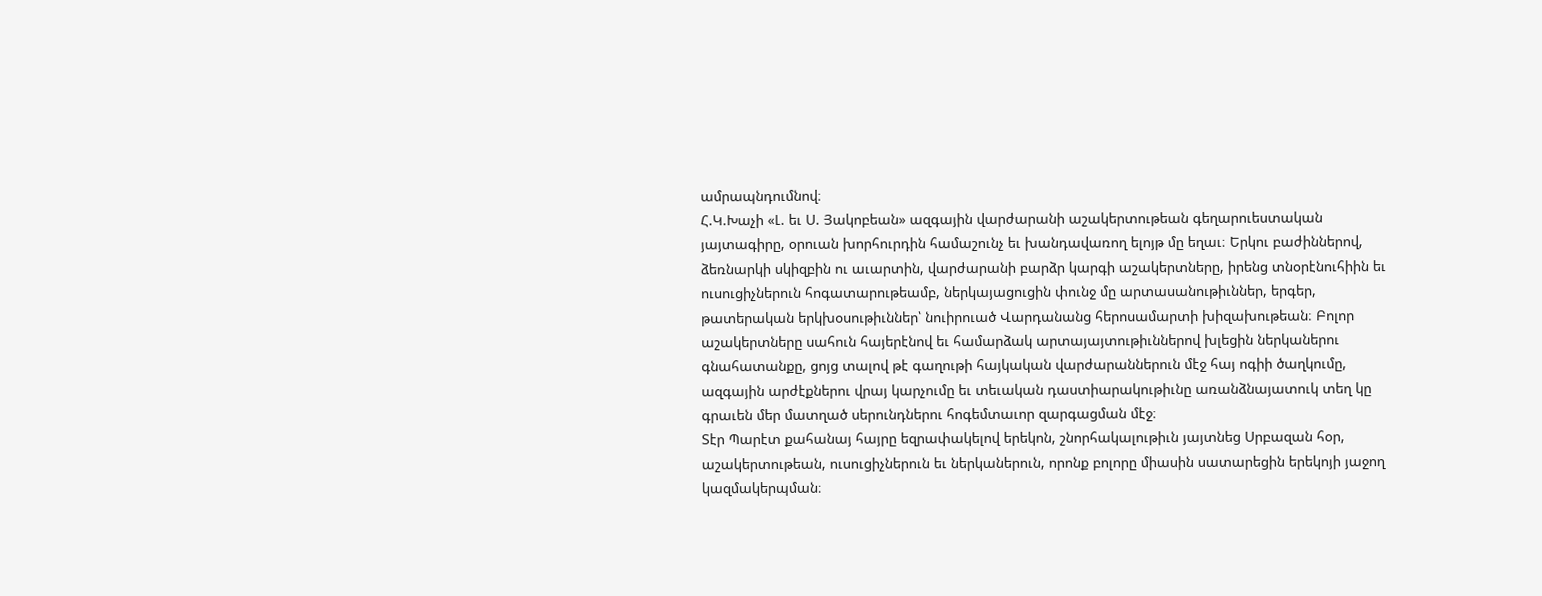ամրապնդումնով։
Հ.Կ.Խաչի «Լ. եւ Ս. Յակոբեան» ազգային վարժարանի աշակերտութեան գեղարուեստական յայտագիրը, օրուան խորհուրդին համաշունչ եւ խանդավառող ելոյթ մը եղաւ։ Երկու բաժիններով, ձեռնարկի սկիզբին ու աւարտին, վարժարանի բարձր կարգի աշակերտները, իրենց տնօրէնուհիին եւ ուսուցիչներուն հոգատարութեամբ, ներկայացուցին փունջ մը արտասանութիւններ, երգեր, թատերական երկխօսութիւններ՝ նուիրուած Վարդանանց հերոսամարտի խիզախութեան։ Բոլոր աշակերտները սահուն հայերէնով եւ համարձակ արտայայտութիւններով խլեցին ներկաներու գնահատանքը, ցոյց տալով թէ գաղութի հայկական վարժարաններուն մէջ հայ ոգիի ծաղկումը, ազգային արժէքներու վրայ կարչումը եւ տեւական դաստիարակութիւնը առանձնայատուկ տեղ կը գրաւեն մեր մատղած սերունդներու հոգեմտաւոր զարգացման մէջ։
Տէր Պարէտ քահանայ հայրը եզրափակելով երեկոն, շնորհակալութիւն յայտնեց Սրբազան հօր, աշակերտութեան, ուսուցիչներուն եւ ներկաներուն, որոնք բոլորը միասին սատարեցին երեկոյի յաջող կազմակերպման։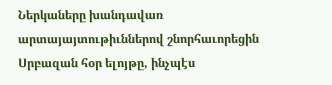Ներկաները խանդավառ արտայայտութիւններով շնորհաւորեցին Սրբազան հօր ելոյթը, ինչպէս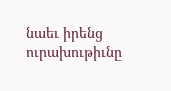նաեւ իրենց ուրախութիւնը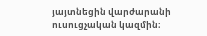յայտնեցին վարժարանի ուսուցչական կազմին։